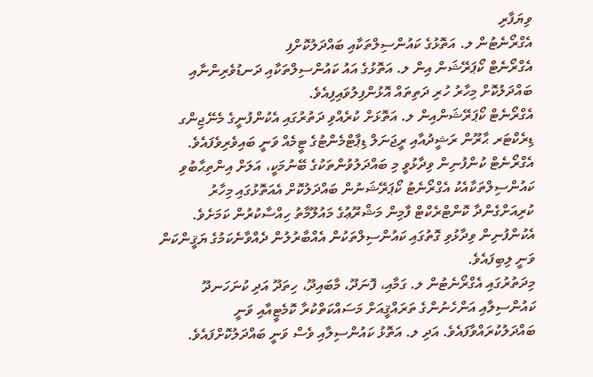ވިޔަފާރި
އެގްރޯނެޓުން ލ. އަތޮޅުގެ ކައުންސިލްތަކާއި ބައްދަލުކޮށްފި
އެގްރޯނެޓް ކޯޕަރޭޝަން އިން ލ. އަތޮޅުގެ އައު ކައުންސިލްތަކާއި ދަނޑުވެރިންނާއި ބައްދަލުކޮށް މިހާރު ހުރި ދަތިތައް އޮޅުންފިލުވައިފިއެވެ.
އެގްރޯނެޓް ކޯޕަރޭޝަންއިން ލ. އަތޮޅަށް ކުރެއްވި ދަތުރުގައި އެކުންފުނީގެ މެނޭޖިންގ ޑިރެކްޓަރ ޙާރޫން ރަޝީދުއާއި ރީޖަނަލް ޑިޕާޓްމެންޓުގެ ޓީމެއް ވަނީ ބައިވެރިވެފައެވެ.
އެގްރޯނެޓް ކުންފުނިން ވިދާޅުވީ މި ބައްދަލުވުންތަކުގެ ބޭނުމަކީ، އަލަށް އިންތިޙާބުވި ކައުންސިލްތަކާއެކު އެގްރޯނެޓު ކޯޕަރޭޝަނުން ބައްދަލުކޮށް އެއަތޮޅުގައި މިހާރު ކުރިއަށްގެންދާ ކޮންޓްރެކްޓް ފާމިން މަޝްރޫޢުގެ މައުލޫމާތު ހިއްސާކުރުން ކަމަށެވެ. އެކުންފުނިން ވިދާޅުވި ގޮތުގައި ކައުންސިލްތަކުން އެއްބާރުލުން ދެއްވާނެކަމުގެ ޔަޤީންކަން ވަނީ ލިބިފައެވެ.
މިދަތުރުގައި އެގްރޯނެޓުން ލ. ގަމާއި، ފޮނަދޫ، މާބައިދޫ، ހިތަދޫ އަދި ކުނަހަނދޫ ކައުންސިލާއި އަންހެނުންގެ ތަރައްޤީއަށް މަސައްކަތްކުރާ ކޮމެޓީއާއި ވަނީ ބައްދަލުކުރައްވާފައެވެ. އަދި ލ. އަތޮޅު ކައުންސިލާއި ވެސް ވަނީ ބައްދަލުކޮށްފައެވެ.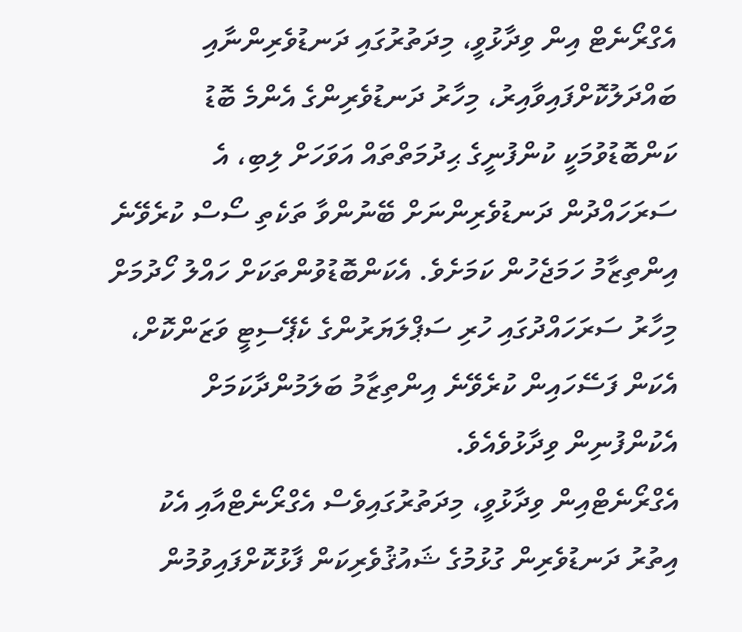އެގްރޯނެޓް އިން ވިދާޅުވީ، މިދަތުރުގައި ދަނޑުވެރިންނާއި ބައްދަލުކޮށްފައިވާއިރު، މިހާރު ދަނޑުވެރިންގެ އެންމެ ބޮޑު ކަންބޮޑުވުމަކީ ކުންފުނީގެ ޙިދުމަތްތައް އަވަހަށް ލިބި، އެ ސަރަހައްދުން ދަނޑުވެރިންނަށް ބޭނުންވާ ތަކެތި ސޯސް ކުރެވޭނެ އިންތިޒާމު ހަމަޖެހުން ކަމަށެވެ. އެކަންބޮޑުވުންތަކަށް ހައްލު ހޯދުމަށް މިހާރު ސަރަހައްދުގައި ހުރި ސަޕްލަޔަރުންގެ ކެޕޭސިޓީ ވަޒަންކޮށް، އެކަން ފަސޭހައިން ކުރެވޭނެ އިންތިޒާމު ބަލަމުންދާކަމަށް އެކުންފުނިން ވިދާޅުވެއެވެ.
އެގްރޯނެޓްއިން ވިދާޅުވީ، މިދަތުރުގައިވެސް އެގްރޯނެޓްއާއި އެކު އިތުރު ދަނޑުވެރިން ގުޅުމުގެ ޝައުޤުވެރިކަން ފާޅުކޮށްފައިވުމުން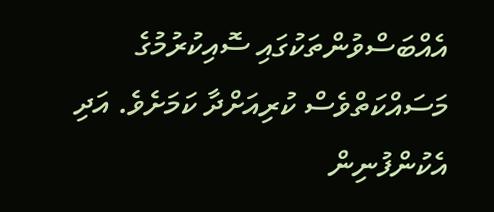އެއްބަސްވުންތަކުގައި ސޮއިކުރުމުގެ މަސައްކަތްވެސް ކުރިއަށްދާ ކަމަށެވެ. އަދި އެކުންފުނިން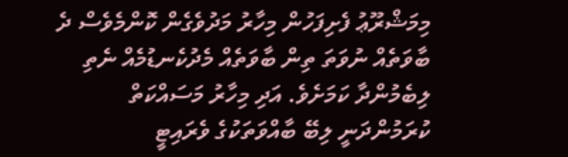މިމަޝްރޫޢު ފެށިފަހުން މިހާރު މަދުވެގެން ކޮންމެވެސް ދެ ބާވަތެއް ނުވަތަ ތިން ބާވަތެއް މެދުކެނޑުމެއް ނެތި ލިބެމުންދާ ކަމަށެވެ. އަދި މިހާރު މަސައްކަތް ކުރަމުންދަނީ ލިބޭ ބާއްވަތަކުގެ ވެރައިޓީ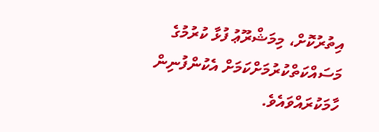އިތުރުކޮށް، މިމަޝްރޫޢު ފުޅާ ކުރުމުގެ މަސައްކަތްކުރުމަށްކަމަށް އެކުންފުނިން ހާމަކުރައްވައެވެ.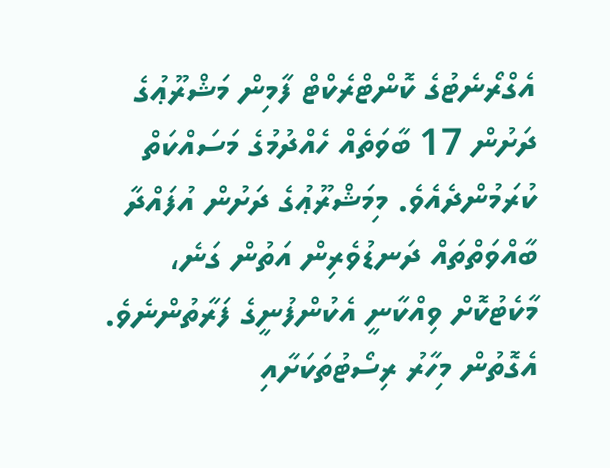އެގްރޯނެޓުގެ ކޮންޓްރެކްޓް ފާމިން މަޝްރޫޢުގެ ދަށުން 17 ބާވަތެއް ހެއްދުމުގެ މަސައްކަތް ކުރަމުންދެއެވެ. މިމަޝްރޫޢުގެ ދަށުން އުފައްދާ ބާއްވަތްތައް ދަނޑުވެރިން އަތުން ގަނެ، މާކެޓުކޮށް ވިއްކާނީ އެކުންފުނީގެ ފަރާތުންނެވެ. އެގޮތުން މިހާރު ރިސޯޓުތަކަށާއި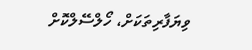ވިޔަފާރިތަކަށް، ހޯލްސޭލްކޮށް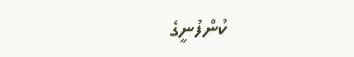ކުންފުނީގެ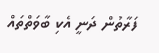ފަރާތުން ދަނީ އެކި ބާވަތްތައް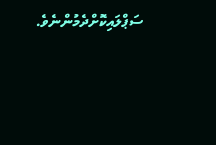ސަޕްލައިކޮށްދެމުންނެވެ.